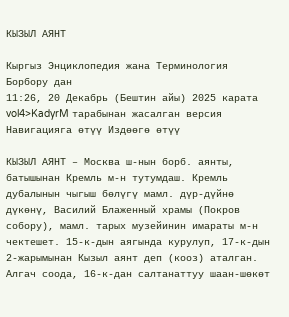КЫЗЫЛ АЯНТ

Кыргыз Энциклопедия жана Терминология Борбору дан
11:26, 20 Декабрь (Бештин айы) 2025 карата vol4>KadyrM тарабынан жасалган версия
Навигацияга өтүү Издөөгө өтүү

КЫЗЫЛ АЯНТ – Москва ш-нын борб. аянты, батышынан Кремль м-н тутумдаш. Кремль дубалынын чыгыш бөлүгү мамл. дүр-дүйнө дүкөнү, Василий Блаженный храмы (Покров собору), мамл. тарых музейинин имараты м-н чектешет. 15-к-дын аягында курулуп, 17-к-дын 2-жарымынан Кызыл аянт деп (кооз) аталган. Алгач соода, 16-к-дан салтанаттуу шаан-шөкөт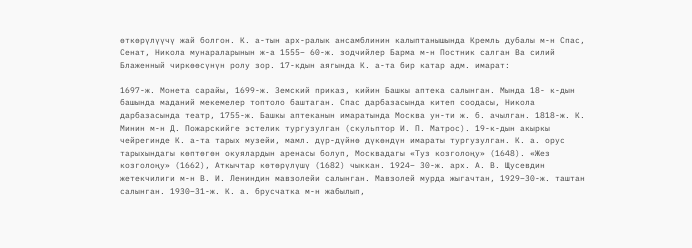өткөрүлүүчү жай болгон. К. а-тын арх-ралык ансамблинин калыптанышында Кремль дубалы м-н Спас, Сенат, Никола мунараларынын ж-а 1555– 60-ж. зодчийлер Барма м-н Постник салган Ва силий Блаженный чиркөөсүнүн ролу зор. 17-кдын аягында К. а-та бир катар адм. имарат:

1697-ж. Монета сарайы, 1699-ж. Земский приказ, кийин Башкы аптека салынган. Мында 18- к-дын башында маданий мекемелер топтоло баштаган. Спас дарбазасында китеп соодасы, Никола дарбазасында театр, 1755-ж. Башкы аптеканын имаратында Москва ун-ти ж. б. ачылган. 1818-ж. К. Минин м-н Д. Пожарскийге эстелик тургузулган (скульптор И. П. Матрос). 19-к-дын акыркы чейрегинде К. а-та тарых музейи, мамл. дүр-дүйнө дүкөндүн имараты тургузулган. К. а. орус тарыхындагы көптөгөн окуялардын аренасы болуп, Москвадагы «Туз козголоңу» (1648). «Жез козголоңу» (1662), Аткычтар көтөрүлүшү (1682) чыккан. 1924– 30-ж. арх. А. В. Щусевдин жетекчилиги м-н В. И. Лениндин мавзолейи салынган. Мавзолей мурда жыгачтан, 1929–30-ж. таштан салынган. 1930–31-ж. К. а. брусчатка м-н жабылып,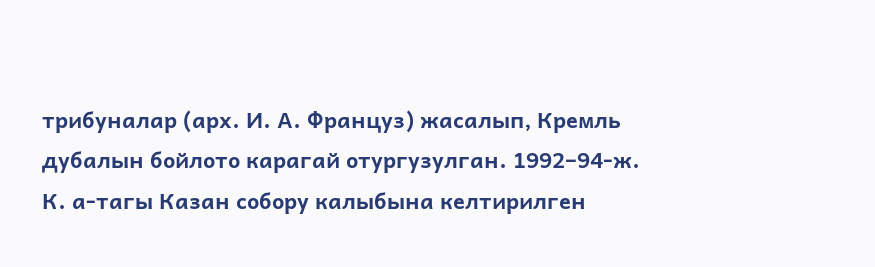трибуналар (арх. И. А. Француз) жасалып, Кремль дубалын бойлото карагай отургузулган. 1992–94-ж. К. а-тагы Казан собору калыбына келтирилген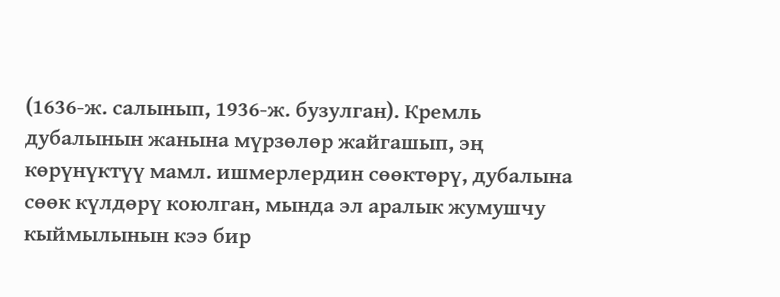(1636-ж. салынып, 1936-ж. бузулган). Кремль дубалынын жанына мүрзөлөр жайгашып, эң көрүнүктүү мамл. ишмерлердин сөөктөрү, дубалына сөөк күлдөрү коюлган, мында эл аралык жумушчу кыймылынын кээ бир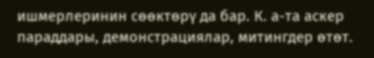ишмерлеринин сөөктөрү да бар. К. а-та аскер параддары, демонстрациялар, митингдер өтөт.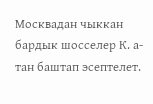Москвадан чыккан бардык шосселер К. а-тан баштап эсептелет.